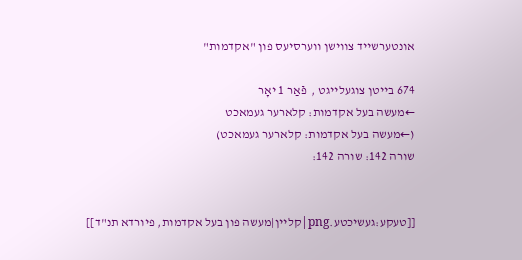אונטערשייד צווישן ווערסיעס פון "אקדמות"

674 בייטן צוגעלייגט ,  פֿאַר 1 יאָר
←מעשה בעל אקדמות: קלארער געמאכט
(←מעשה בעל אקדמות: קלארער געמאכט)
שורה 142: שורה 142:


[[טעקע:געשיכטע.png|קליין|מעשה פון בעל אקדמות, פיורדא תנ"ד]]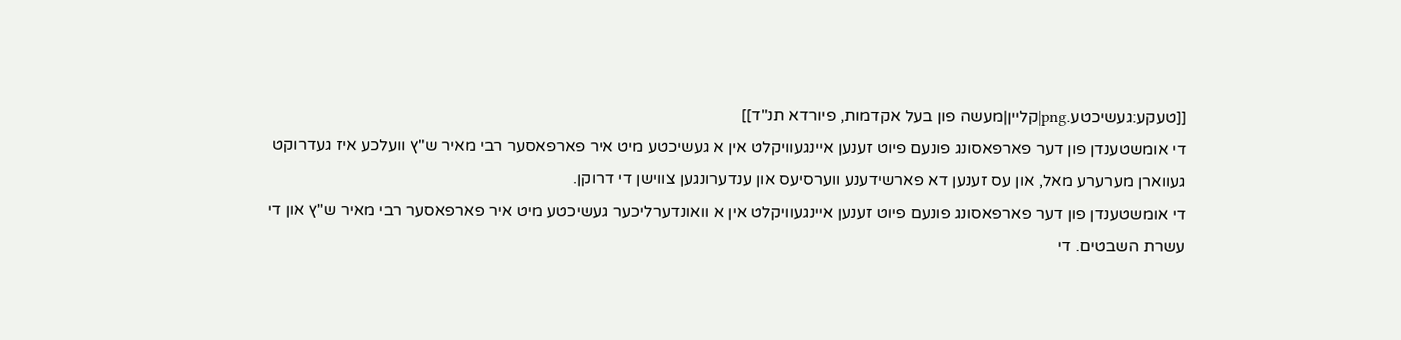[[טעקע:געשיכטע.png|קליין|מעשה פון בעל אקדמות, פיורדא תנ"ד]]
די אומשטענדן פון דער פארפאסונג פונעם פיוט זענען איינגעוויקלט אין א געשיכטע מיט איר פארפאסער רבי מאיר ש"ץ וועלכע איז געדרוקט געווארן מערערע מאל, און עס זענען דא פארשידענע ווערסיעס און ענדערונגען צווישן די דרוקן.
די אומשטענדן פון דער פארפאסונג פונעם פיוט זענען איינגעוויקלט אין א וואונדערליכער געשיכטע מיט איר פארפאסער רבי מאיר ש"ץ און די עשרת השבטים. די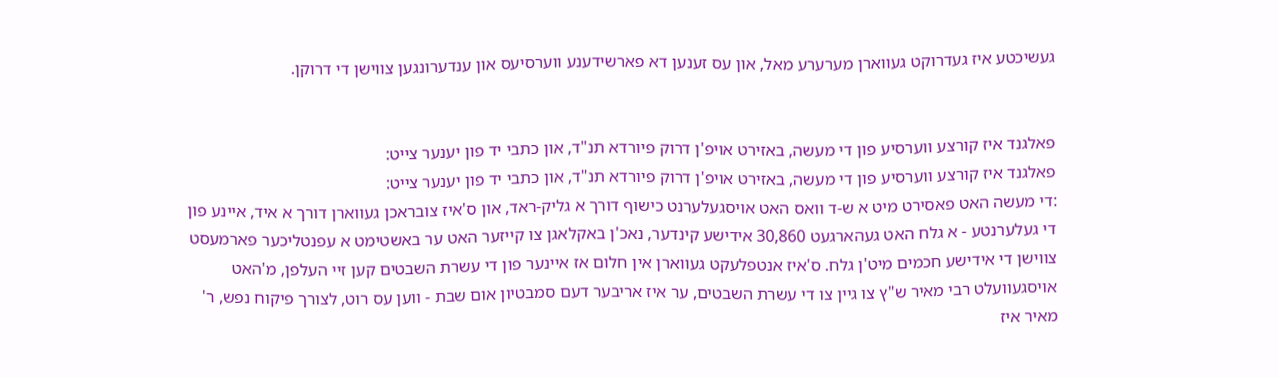געשיכטע איז געדרוקט געווארן מערערע מאל, און עס זענען דא פארשידענע ווערסיעס און ענדערונגען צווישן די דרוקן.


פאלגנד איז קורצע ווערסיע פון די מעשה, באזירט אויפ'ן דרוק פיורדא תנ"ד, און כתבי יד פון יענער צייט:
פאלגנד איז קורצע ווערסיע פון די מעשה, באזירט אויפ'ן דרוק פיורדא תנ"ד, און כתבי יד פון יענער צייט:
:די מעשה האט פאסירט מיט א ש-ד וואס האט אויסגעלערנט כישוף דורך א גליק-ראד, און ס'איז צובראכן געווארן דורך א איד, איינע פון די געלערנטע - א גלח האט געהארגעט 30,860 אידישע קינדער, נאכ'ן באקלאגן צו קייזער האט ער באשטימט א עפנטליכער פארמעסט צווישן די אידישע חכמים מיט'ן גלח. ס'איז אנטפלעקט געווארן אין חלום אז איינער פון די עשרת השבטים קען זיי העלפן, מ'האט אויסגעוועלט רבי מאיר ש"ץ צו גיין צו די עשרת השבטים, ער איז אריבער דעם סמבטיון אום שבת - ווען עס רוט, לצורך פיקוח נפש, ר' מאיר איז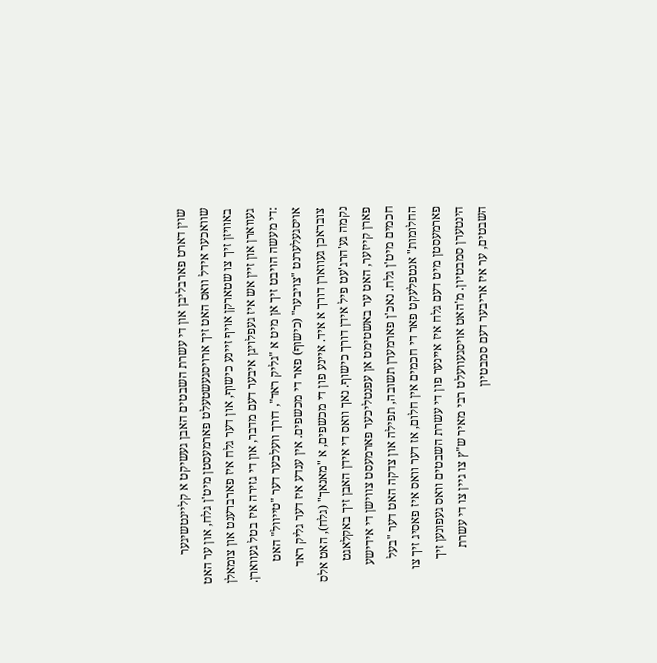שוין דארט פארבליבן און די עשרת השבטים האבן געשיקט א קליינטשיגער שוואכער אידל וואס האט זיך ארויסגעשטעלט פארמעסטן מיט'ן גלח, און ער האט באוויזן זיך צו שטארקן אויף זיינע כישוף, און דער גלח איז פארברענט און צומאלן געווארן און זיין אש איז געפלויגן איבער דעם מדבר, און די גזירה איז בטל געווארן.
:די מעשה הויבט זיך אן מיט א "גליק ראד", דורך וועלכער דער "טייוול" האט אויסגעלערנט "צויבער" (כישוף) פאר די מכשפים. אין ענדע איז דער גליק ראד צובראכן געווארן דורך א איד. איינע פון די מכשפים, א "מאנאך" (גלח), האט אלס נקמה גע'הרג'עט פיל אידן דורך כישוף. נאך וואס די אידן האבן זיך באקלאגט פארן קייזער, האט ער באשטימט אן עפנטליכער פארמעסט צווישן די אידישע חכמים מיט'ן גלח. נאכ'ן פארמערן תשובה, תפילה און צדקה האט דער "בעל החלומות" אנטפלעקט פאר די חכמים אין חלום, אז דער וואס איז פאסיג זיך צו פארמעסטן מיט דעם גלח איז איינער פון די עשרת השבטים וואס געפונען זיך הינטערן סמבטיון. מ'האט אויסגעוועלט רבי מאיר ש"ץ צו גיין צו די עשרת השבטים, ער איז אריבער דעם סמבטיון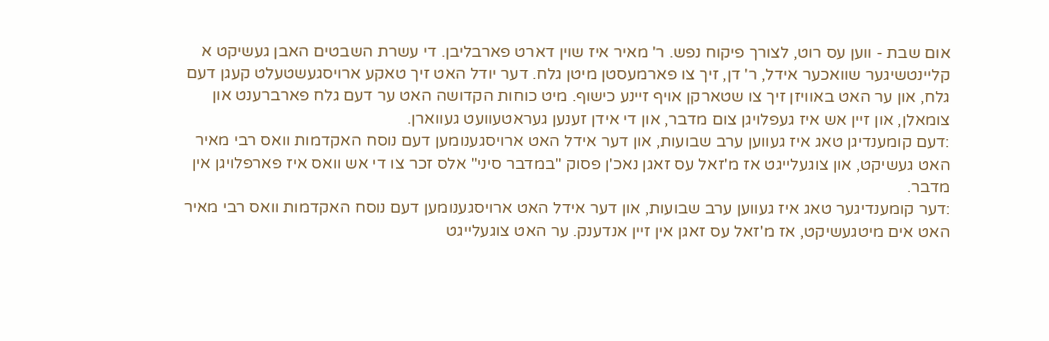אום שבת - ווען עס רוט, לצורך פיקוח נפש. ר' מאיר איז שוין דארט פארבליבן. די עשרת השבטים האבן געשיקט א קליינטשיגער שוואכער אידל, ר' דן, זיך צו פארמעסטן מיטן גלח. דער יודל האט זיך טאקע ארויסגעשטעלט קעגן דעם גלח, און ער האט באוויזן זיך צו שטארקן אויף זיינע כישוף. מיט כוחות הקדושה האט ער דעם גלח פארברענט און צומאלן, און זיין אש איז געפלויגן צום מדבר, און די אידן זענען געראטעוועט געווארן.
:דעם קומענדיגן טאג איז געווען ערב שבועות, און דער אידל האט ארויסגענומען דעם נוסח האקדמות וואס רבי מאיר האט געשיקט, און צוגעלייגט אז מ'זאל עס זאגן נאכ'ן פסוק "במדבר סיני" אלס זכר צו די אש וואס איז פארפלויגן אין מדבר.
:דער קומענדיגער טאג איז געווען ערב שבועות, און דער אידל האט ארויסגענומען דעם נוסח האקדמות וואס רבי מאיר האט אים מיטגעשיקט, אז מ'זאל עס זאגן אין זיין אנדענק. ער האט צוגעלייגט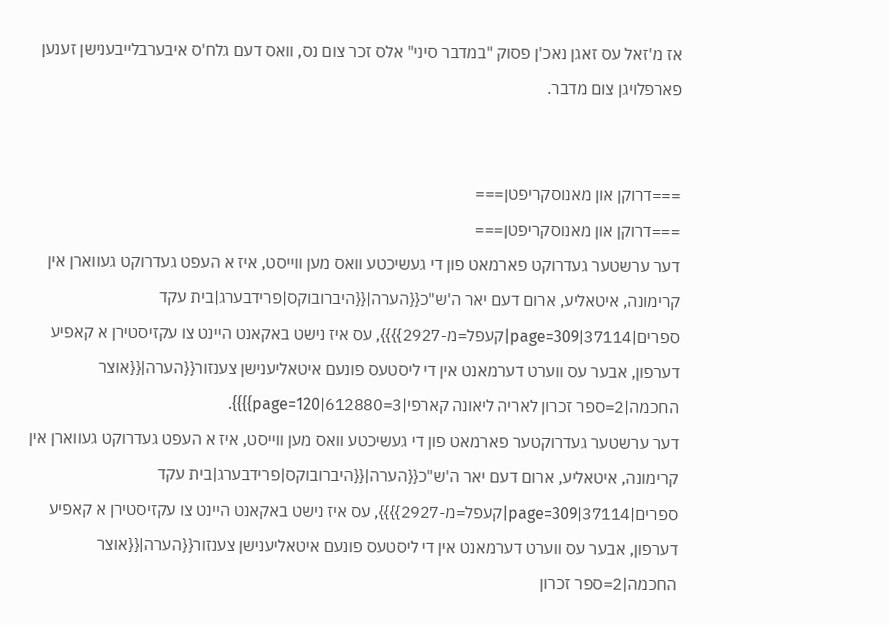אז מ'זאל עס זאגן נאכ'ן פסוק "במדבר סיני" אלס זכר צום נס, וואס דעם גלח'ס איבערבלייבענישן זענען פארפלויגן צום מדבר.


===דרוקן און מאנוסקריפטן===
===דרוקן און מאנוסקריפטן===
דער ערשטער געדרוקט פארמאט פון די געשיכטע וואס מען ווייסט, איז א העפט געדרוקט געווארן אין קרימונה, איטאליע, ארום דעם יאר ה'ש"כ{{הערה|{{היברובוקס|פרידבערג|בית עקד ספרים|37114|page=309|קעפל=מ-2927}}}}, עס איז נישט באקאנט היינט צו עקזיסטירן א קאפיע דערפון, אבער עס ווערט דערמאנט אין די ליסטעס פונעם איטאליענישן צענזור{{הערה|{{אוצר החכמה|2=ספר זכרון לאריה ליאונה קארפי|3=612880|page=120}}}}.
דער ערשטער געדרוקטער פארמאט פון די געשיכטע וואס מען ווייסט, איז א העפט געדרוקט געווארן אין קרימונה, איטאליע, ארום דעם יאר ה'ש"כ{{הערה|{{היברובוקס|פרידבערג|בית עקד ספרים|37114|page=309|קעפל=מ-2927}}}}, עס איז נישט באקאנט היינט צו עקזיסטירן א קאפיע דערפון, אבער עס ווערט דערמאנט אין די ליסטעס פונעם איטאליענישן צענזור{{הערה|{{אוצר החכמה|2=ספר זכרון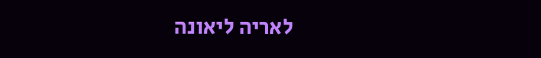לאריה ליאונה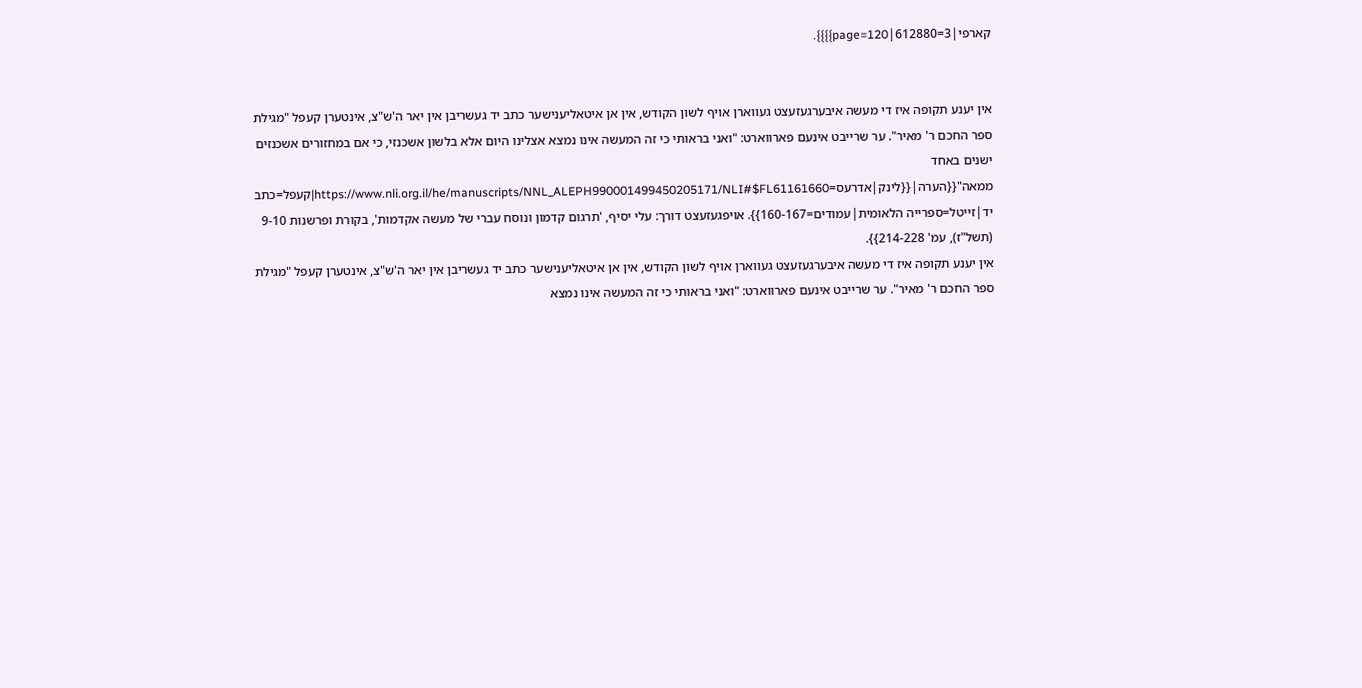קארפי|3=612880|page=120}}}}.


אין יענע תקופה איז די מעשה איבערגעזעצט געווארן אויף לשון הקודש, אין אן איטאליענישער כתב יד געשריבן אין יאר ה'ש"צ, אינטערן קעפל "מגילת ספר החכם ר' מאיר". ער שרייבט אינעם פארווארט: "ואני בראותי כי זה המעשה אינו נמצא אצלינו היום אלא בלשון אשכנזי, כי אם במחזורים אשכנזים ישנים באחד ממאה"{{הערה|{{לינק|אדרעס=https://www.nli.org.il/he/manuscripts/NNL_ALEPH990001499450205171/NLI#$FL61161660|קעפל=כתב יד|זייטל=ספרייה הלאומית|עמודים=160-167}}. אויפגעזעצט דורך: עלי יסיף, 'תרגום קדמון ונוסח עברי של מעשה אקדמות', בקורת ופרשנות 9-10 (תשל"ז), עמ' 214-228}}.
אין יענע תקופה איז די מעשה איבערגעזעצט געווארן אויף לשון הקודש, אין אן איטאליענישער כתב יד געשריבן אין יאר ה'ש"צ, אינטערן קעפל "מגילת ספר החכם ר' מאיר". ער שרייבט אינעם פארווארט: "ואני בראותי כי זה המעשה אינו נמצא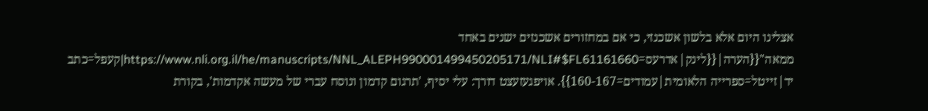אצלינו היום אלא בלשון אשכנזי, כי אם במחזורים אשכנזים ישנים באחד ממאה"{{הערה|{{לינק|אדרעס=https://www.nli.org.il/he/manuscripts/NNL_ALEPH990001499450205171/NLI#$FL61161660|קעפל=כתב יד|זייטל=ספרייה הלאומית|עמודים=160-167}}. אויפגעזעצט דורך: עלי יסיף, 'תרגום קדמון ונוסח עברי של מעשה אקדמות', בקורת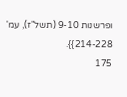ופרשנות 9-10 (תשל"ז), עמ' 214-228}}.
175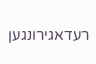רעדאגירונגען